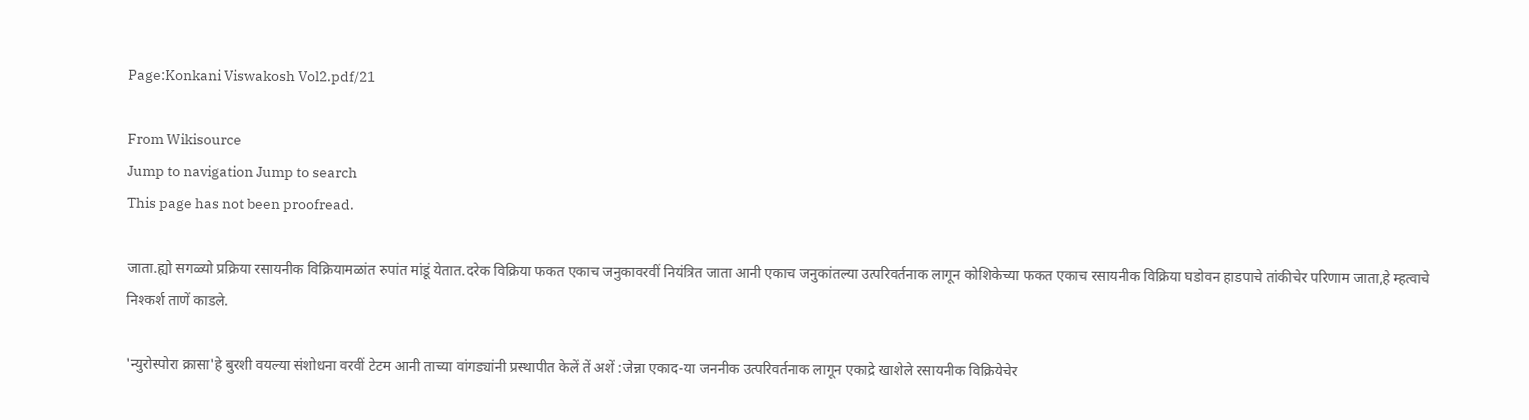Page:Konkani Viswakosh Vol2.pdf/21

From Wikisource
Jump to navigation Jump to search
This page has not been proofread.

जाता.ह्यो सगळ्यो प्रक्रिया रसायनीक विक्रियामळांत रुपांत मांडूं येतात.दरेक विक्रिया फकत एकाच जनुकावरवीं नियंत्रित जाता आनी एकाच जनुकांतल्या उत्परिवर्तनाक लागून कोशिकेच्या फकत एकाच रसायनीक विक्रिया घडोवन हाडपाचे तांकीचेर परिणाम जाता,हे म्हत्वाचे निश्कर्श ताणें काडले.

'न्युरोस्पोरा क्रासा'हे बुरशी वयल्या संशोधना वरवीं टेटम आनी ताच्या वांगड्यांनी प्रस्थापीत केलें तें अशें :जेन्ना एकाद-या जननीक उत्परिवर्तनाक लागून एकाद्रे खाशेले रसायनीक विक्रियेचेर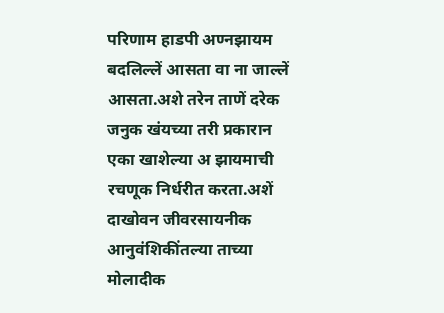परिणाम हाडपी अण्नझायम बदलिल्लें आसता वा ना जाल्लें आसता.अशे तरेन ताणें दरेक जनुक खंयच्या तरी प्रकारान एका खाशेल्या अ झायमाची रचणूक निर्धरीत करता.अशें दाखोवन जीवरसायनीक आनुवंशिकींतल्या ताच्या मोलादीक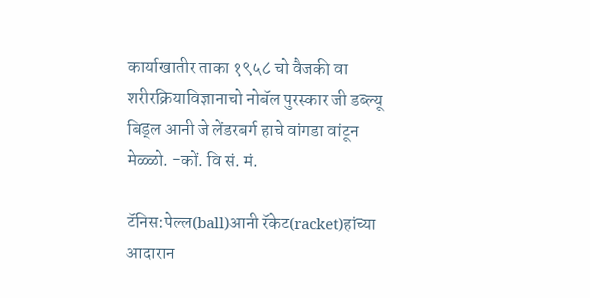कार्याखातीर ताका १९५८ चो वैजकी वा शरीरक्रियाविज्ञानाचो नोबॅल पुरस्कार जी डब्ल्यू बिड्ल आनी जे लेंडरबर्ग हाचे वांगडा वांटून मेळ्ळो. -कों. वि सं. मं.

टॅनिस:पेल्ल(ball)आनी रॅकेट(racket)हांच्या आदारान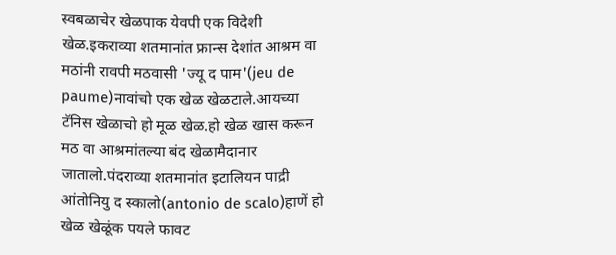स्वबळाचेर खेळपाक येवपी एक विदेशी खेळ.इकराव्या शतमानांत फ्रान्स देशांत आश्रम वा मठांनी रावपी मठवासी 'ज्यू द पाम'(jeu de paume)नावांचो एक खेळ खेळटाले.आयच्या टॅनिस खेळाचो हो मूळ खेळ.हो खेळ खास करून मठ वा आश्रमांतल्या बंद खेळामैदानार जातालो.पंदराव्या शतमानांत इटालियन पाद्री आंतोनियु द स्कालो(antonio de scalo)हाणें हो खेळ खेळूंक पयले फावट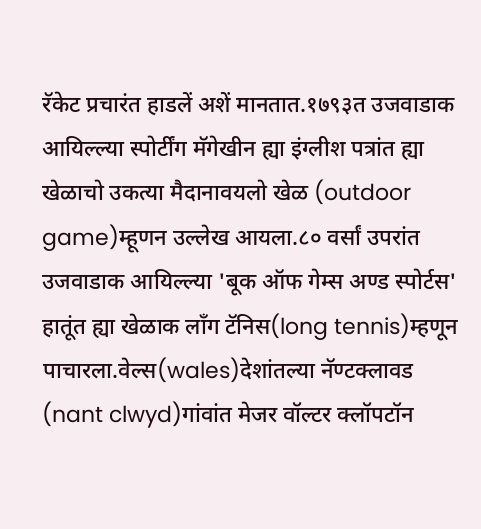रॅकेट प्रचारंत हाडलें अशें मानतात.१७९३त उजवाडाक आयिल्ल्या स्पोर्टींग मॅगेखीन ह्या इंग्लीश पत्रांत ह्या खेळाचो उकत्या मैदानावयलो खेळ (outdoor game)म्हूणन उल्लेख आयला.८० वर्सां उपरांत उजवाडाक आयिल्ल्या 'बूक ऑफ गेम्स अण्ड स्पोर्टस' हातूंत ह्या खेळाक लॉंग टॅनिस(long tennis)म्हणून पाचारला.वेल्स(wales)देशांतल्या नॅण्टक्लावड (nant clwyd)गांवांत मेजर वॉल्टर क्लॉपटॉन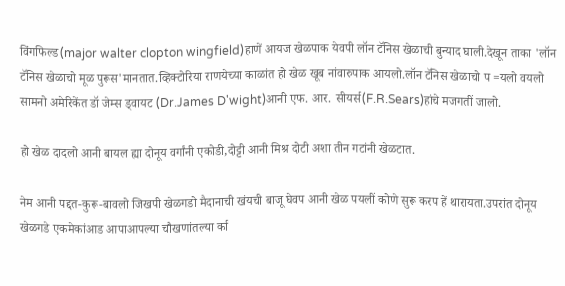विंगफिल्ड(major walter clopton wingfield)हाणें आयज खेळपाक येवपी लॉन टॅनिस खेळाची बुन्याद घाली.देखून ताका 'लॉन टॅनिस खेळाचो मूळ पुरूस'मानतात.व्हिक्टोरिया राणयेच्या काळांत हो खेळ खूब नांवारुपाक आयलो.लॉन टॅनिस खेळाचो प =यलो वयलो सामनो अमेरिकेंत डॉ जेम्स ड्वायट (Dr.James D'wight)आनी एफ. आर. सीयर्स(F.R.Sears)हांचे मजगतीं जालो.

हो खेळ दादलो आनी बायल ह्या दोनूय वर्गांनी एकोडी,दोट्टी आनी मिश्र दोटी अशा तीन गटांनी खेळटात.

नेम आनी पद्दत-कुरू-बावलो जिखपी खेळगडो मैदानाची खंयची बाजू घेवप आनी खेळ पयलीं कोणे सुरू करप हें थारायता.उपरांत दोनूय खेळगडे एकमेकांआड आपाआपल्या चौखणांतल्या र्का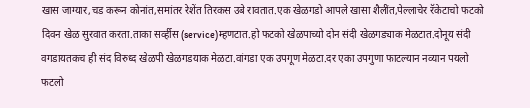खास जाग्यार,चड करून कोनांत,समांतर रेशेंत तिरकस उबे रावतात.एक खेळगडो आपले खासा शैलींत,पेल्लाचेर रॅकेटाचो फटको दिवन खेळ सुरवात करता.ताका सर्व्हीस (service)म्हणटात.हो फटको खेळपाच्यो दोन संदी खेळगड्याक मेळटात.दोनूय संदी वगडायतकच ही संद विरुध्द खेळपी खेळगडयाक मेळटा.वांगडा एक उपगूण मेळटा.दर एका उपगुणा फाटल्यान नव्यान पयलो फटलो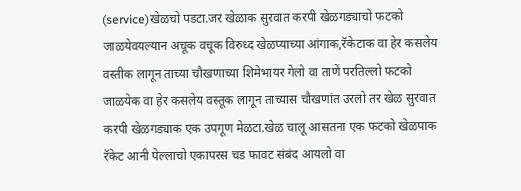(service)खेळचो पडटा.जर खेळाक सुरवात करपी खेळगड्याचो फटको जाळयेवयल्यान अचूक वचूक विरुध्द खेळप्याच्या आंगाक,रॅकेटाक वा हेर कसलेय वस्तीक लागून ताच्या चौखणाच्या शिमेभायर गेलो वा ताणें परतिल्लो फटको जाळयेक वा हेर कसलेय वस्तूक लागून ताच्यास चौखणांत उरलो तर खेळ सुरवात करपी खेळगड्याक एक उपगूण मेळटा.खेळ चालू आसतना एक फटको खेळपाक रॅकेट आनी पेल्लाचो एकापरस चड फावट संबंद आयलो वा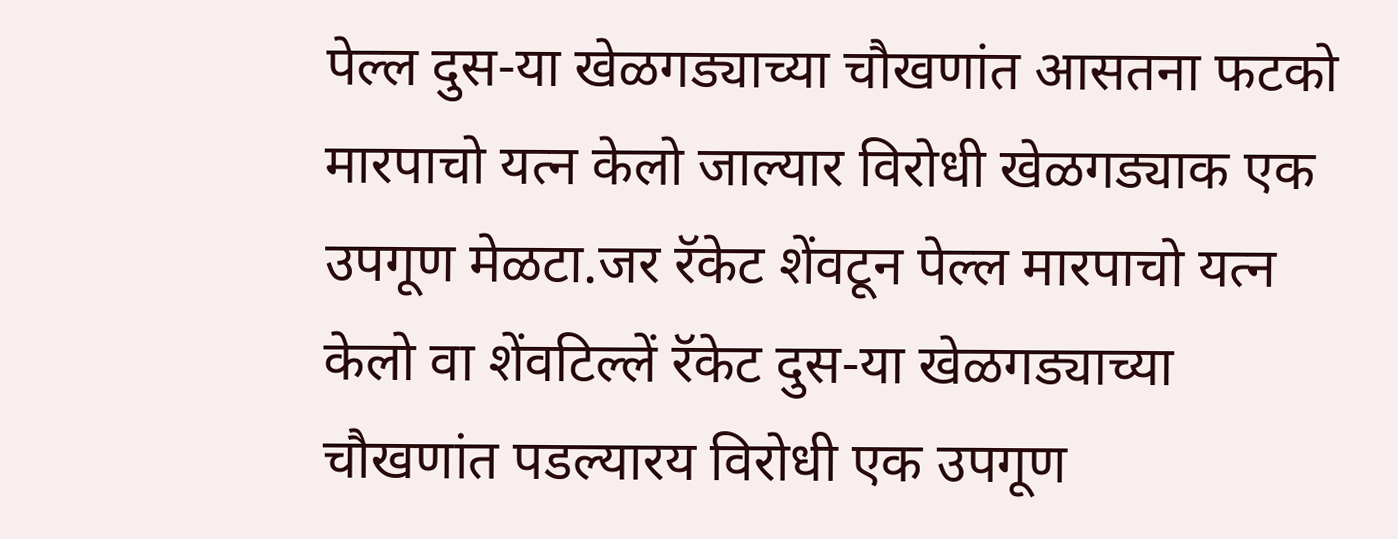पेल्ल दुस-या खेळगड्याच्या चौखणांत आसतना फटको मारपाचो यत्न केलो जाल्यार विरोधी खेळगड्याक एक उपगूण मेळटा.जर रॅकेट शेंवटून पेल्ल मारपाचो यत्न केलो वा शेंवटिल्लें रॅकेट दुस-या खेळगड्याच्या चौखणांत पडल्यारय विरोधी एक उपगूण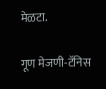मेळटा.

गूण मेजणी-टॅनिस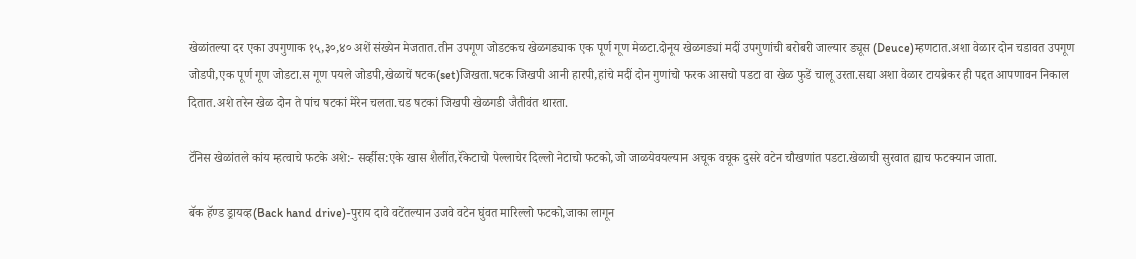खेळांतल्या दर एका उपगुणाक १५,३०,४० अशें संख्येन मेजतात.तीन उपगूण जोडटकच खेळगड्याक एक पूर्ण गूण मेळटा.दोनूय खेळगड्यां मदीं उपगुणांची बरोबरी जाल्यार ड्यूस (Deuce)म्हणटात.अशा वेळार दोन चडावत उपगूण जोडपी,एक पूर्ण गूण जोडटा.स गूण पयले जोडपी,खेळाचें षटक(set)जिखता.षटक जिखपी आनी हारपी,हांचे मदीं दोन गुणांचो फरक आसचो पडटा वा खेळ फुडें चालू उरता.सद्या अशा वेळार टायब्रेकर ही पद्दत आपणावन निकाल दितात.अशे तरेन खेळ दोन ते पांच षटकां मेरेन चलता.चड षटकां जिखपी खेळगडी जैतीवंत थारता.

टॅनिस खेळांतले कांय म्हत्वाचे फटके अशे:- सर्व्हीस:एके खास शैलींत,रॅकेटाचो पेल्लाचेर दिल्लो नेटाचो फटको,जो जाळयेवयल्यान अचूक वचूक दुसरे वटेन चौखणांत पडटा.खेळाची सुरवात ह्याच फटक्यान जाता.

बॅक हॅण्ड ड्रायव्ह(Back hand drive)-पुराय दावे वटेंतल्यान उजवे वटेन घुंवत मारिल्लो फटको,जाका लागून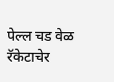पेल्ल चड वेळ रॅकेटाचेर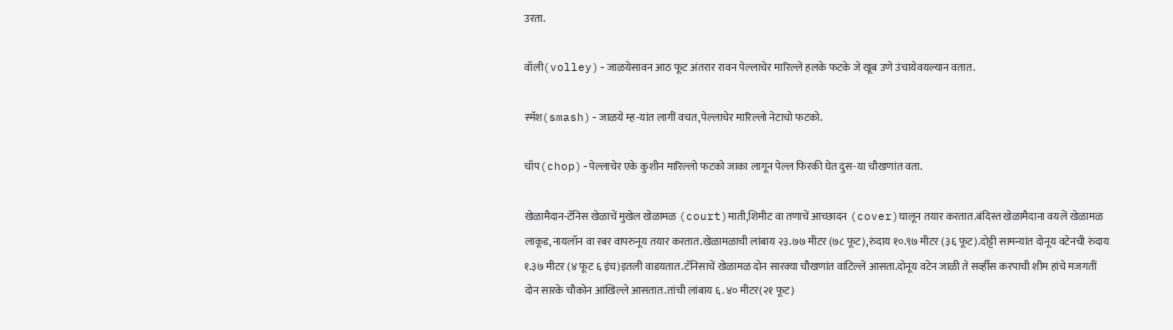उरता.

वॉली(volley)-जाळयेसावन आठ फूट अंतरार रावन पेल्लाचेर मारिल्ले हलके फटके जे खूब उणे उंचायेवयल्यान वतात.

स्मॅश(smash)-जाळये म्ह-यांत लागीं वचत,पेल्लाचेर मारिल्लो नेटाचो फटको.

चॉप(chop)-पेल्लाचेर एके कुशीन मारिल्लो फटको जाका लागून पेल्ल फिरकी घेत दुस-या चौखणांत वता.

खेळामैदान-टॅनिस खेळाचें मुखेल खेळामळ (court)माती,शिमीट वा तणाचें आच्छादन (cover)घालून तयार करतात.बंदिस्त खेळामैदाना वयलें खेळामळ लाकूड,नायलॉन वा रबर वापरुनूय तयार करतात.खेळामळाची लांबाय २३.७७ मीटर (७८ फूट),रुंदाय १०.९७ मीटर (३६ फूट).दोट्टी सामन्यांत दोनूय वटेनची रुंदाय १.३७ मीटर (४ फूट ६ इंच)इतली वाडयतात.टॅनिसाचें खेळामळ दोन सारक्या चौखणांत वांटिल्लें आसता.दोनूय वटेन जाळी ते सर्व्हीस करपाची शीम हांचे मजगतीं दोन सारके चौकोन आंखिल्ले आसतात.तांची लांबाय ६.४० मीटर(२१ फूट)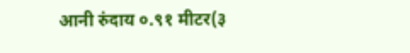आनी रुंदाय ०.९१ मीटर(३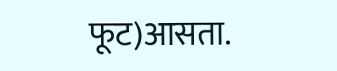फूट)आसता.